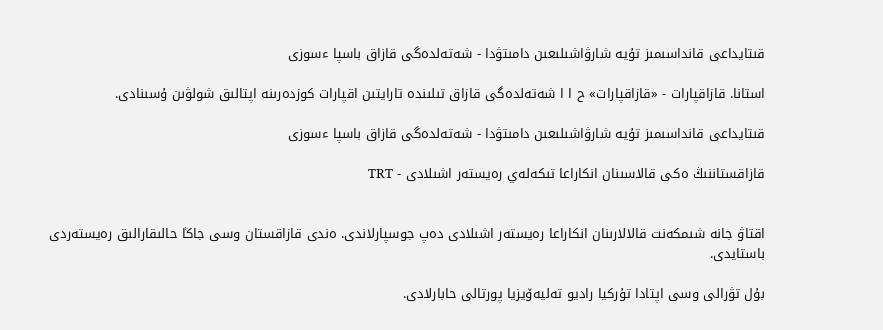قىتايداعى قانداسىمىز تۇيە شارۋاشىلىعىن دامىتۋدا - شەتەلدەگى قازاق باسپا ءسوزى

استانا. قازاقپارات - «قازاقپارات» ح ا ا شەتەلدەگى قازاق تىلىندە تارايتىن اقپارات كوزدەرىنە اپتالىق شولۋىن ۇسىنادى.

قىتايداعى قانداسىمىز تۇيە شارۋاشىلىعىن دامىتۋدا - شەتەلدەگى قازاق باسپا ءسوزى

قازاقستاننىڭ ەكى قالاسىنان انكاراعا تىكەلەي رەيستەر اشىلادى - TRT


اقتاۋ جانە شىمكەنت قالالارىنان انكاراعا رەيستەر اشىلادى دەپ جوسپارلاندى. ەندى قازاقستان وسى جاڭا حالىقارالىق رەيستەردى باستايدى.

بۇل تۋرالى وسى اپتادا تۇركيا راديو تەليەۆيزيا پورتالى حابارلادى.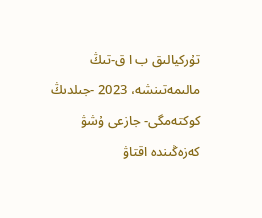تۇركيالىق ب ا ق-تىڭ مالىمەتىنشە، 2023 -جىلدىڭ كوكتەمگى- جازعى ۇشۋ كەزەڭىندە اقتاۋ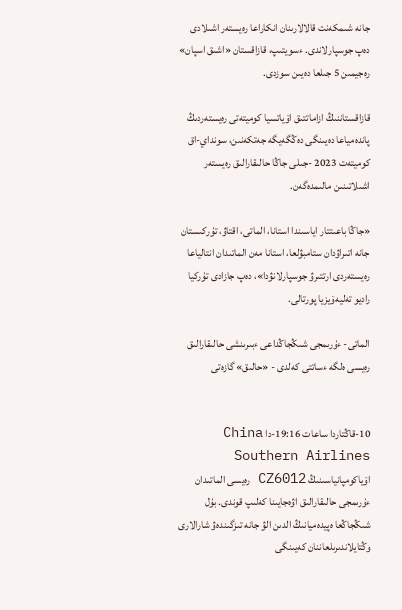جانە شىمكەنت قالالارىنان انكاراعا رەيستەر اشىلادى دەپ جوسپارلاندى. ءسويتىپ، قازاقستان «اشىق اسپان» رەجيمىن 5 جىلعا دەيىن سوزدى.

قازاقستاننىڭ ازاماتتىق اۆياتسيا كوميتەتى رەيستەردىڭ پاندەمياعا دەيىنگى دەڭگەيگە جەتكەنىن، سونداي-اق كوميتەت 2023 -جىلى جاڭا حالىقارالىق رەيستەر اشىلاتىنىن مالىمدەگەن.

«جاڭا باعىتتار اياسىندا استانا، الماتى، اقتاۋ، تۇركىستان جانە اتىراۋدان ستامبۋلعا، استانا مەن الماتىدان انتالياعا رەيستەردى ارتتىرۋ جوسپارلانۋدا»، دەپ جازادى تۇركيا راديو تەليەۆيزيا پورتالى.

الماتى- ءۇرىمجى شىڭجاڭداعى ءبىرىنشى حالىقارالىق رەيسى ەلگە ءساتتى كەلدى - «حالىق» گازەتى


10-قاڭتاردا ساعات 19:16-دا China Southern Airlines اۆياكومپانياسىنىڭ CZ6012 رەيسى الماتىدان ءۇرىمجى حالىقارالىق اۋەجايىنا كەلىپ قوندى. بۇل شىڭجاڭعا ەپيدەميانىڭ الدىن الۋ جانە تىزگىندەۋ شارالارى وڭتايلاندىرىلعاننان كەيىنگى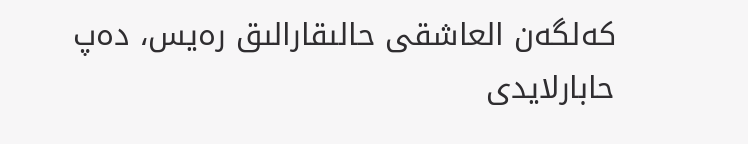كەلگەن العاشقى حالىقارالىق رەيس، دەپ حابارلايدى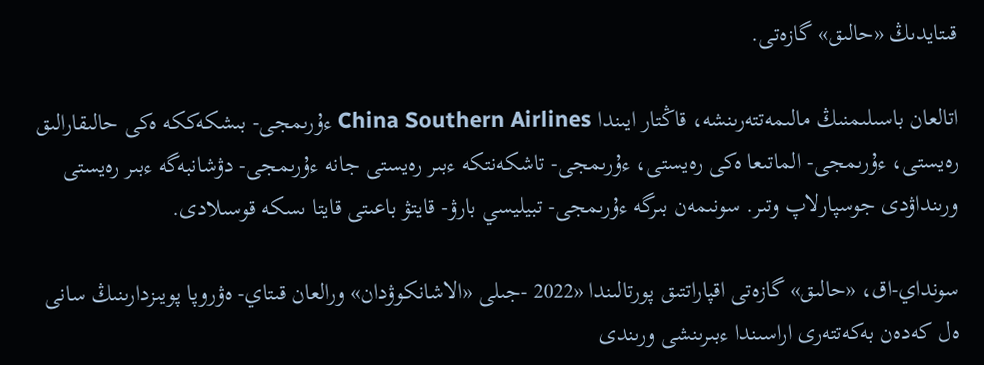قىتايدىڭ «حالىق» گازەتى.

اتالعان باسىلىمنىڭ مالىمەتتەرىنشە، قاڭتار ايىندا China Southern Airlines ءۇرىمجى- بىشكەككە ەكى حالىقارالىق رەيستى، ءۇرىمجى- الماتىعا ەكى رەيستى، ءۇرىمجى- تاشكەنتكە ءبىر رەيستى جانە ءۇرىمجى- دۋشانبەگە ءبىر رەيستى ورىنداۋدى جوسپارلاپ وتىر. سونىمەن بىرگە ءۇرىمجى- تبيليسي بارۋ- قايتۋ باعىتى قايتا ىسكە قوسىلادى.

سونداي-اق، «حالىق» گازەتى اقپاراتتىق پورتالىندا «2022 -جىلى «الاشانكوۋدان» ورالعان قىتاي- ەۋروپا پويىزدارىنىڭ سانى ەل كەدەن بەكەتتەرى اراسىندا ءبىرىنشى ورىندى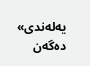يەلەندى» دەگەن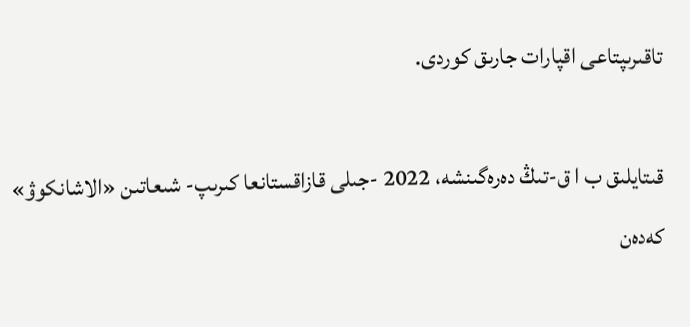تاقىرىپتاعى اقپارات جارىق كوردى.

قىتايلىق ب ا ق-تىڭ دەرەگىنشە، 2022 -جىلى قازاقستانعا كىرىپ- شىعاتىن «الاشانكوۋ» كەدەن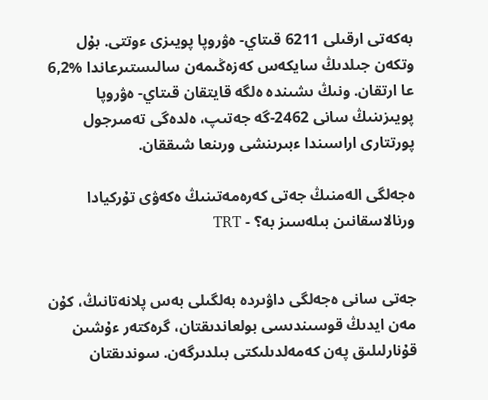بەكەتى ارقىلى 6211 قىتاي- ەۋروپا پويىزى ءوتتى. بۇل وتكەن جىلدىڭ سايكەس كەزەڭىمەن سالىستىرعاندا %6,2 عا ارتقان. ونىڭ ىشىندە ەلگە قايتقان قىتاي- ەۋروپا پويىزىنىڭ سانى 2462-گە جەتىپ، ەلدەگى تەمىرجول پورتتارى اراسىندا ءبىرىنشى ورىنعا شىققان.

ەجەلگى الەمنىڭ جەتى كەرەمەتىنىڭ ەكەۋى تۇركيادا ورنالاسقانىن بىلەسىز بە؟ - TRT


جەتى سانى ەجەلگى داۋىردە بەلگىلى بەس پلانەتانىڭ، كۇن مەن ايدىڭ قوسىندىسى بولعاندىقتان، گرەكتەر ءۇشىن قۇنارلىلىق پەن كەمەلدىلىكتى بىلدىرگەن. سوندىقتان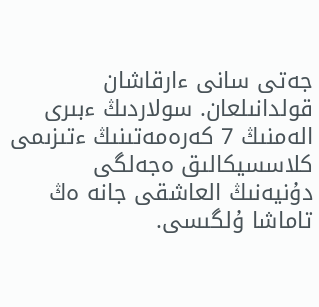جەتى سانى ءارقاشان قولدانىلعان. سولاردىڭ ءبىرى الەمنىڭ 7 كەرەمەتىنىڭ ءتىزىمى كلاسسيكالىق ەجەلگى دۇنيەنىڭ العاشقى جانە ەڭ تاماشا ۇلگىسى.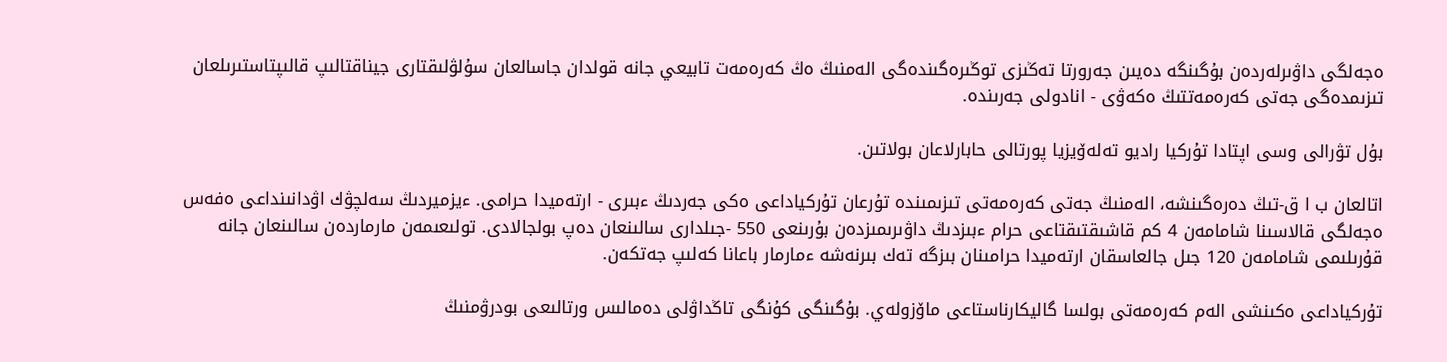ەجەلگى داۋىرلەردەن بۇگىنگە دەيىن جەرورتا تەڭىزى توڭىرەگىندەگى الەمنىڭ ەڭ كەرەمەت تابيعي جانە قولدان جاسالعان سۇلۋلىقتارى جيناقتالىپ قالىپتاستىرىلعان تىزىمدەگى جەتى كەرەمەتتىڭ ەكەۋى - انادولى جەرىندە.

بۇل تۋرالى وسى اپتادا تۇركيا راديو تەلەۆيزيا پورتالى حابارلاعان بولاتىن.

اتالعان ب ا ق-تىڭ دەرەگىنشە، الەمنىڭ جەتى كەرەمەتى تىزىمىندە تۇرعان تۇركياداعى ەكى جەردىڭ ءبىرى - ارتەميدا حرامى. ءيزميردىڭ سەلچۋك اۋدانىنداعى ەفەس ەجەلگى قالاسىنا شامامەن 4 كم قاشىقتىقتاعى حرام ءبىزدىڭ داۋىرىمىزدەن بۇرىنعى 550 -جىلدارى سالىنعان دەپ بولجالادى. تولىعىمەن مارماردەن سالىنعان جانە قۇرىلىمى شامامەن 120 جىل جالعاسقان ارتەميدا حرامىنان بىزگە تەك بىرنەشە ءمارمار باعانا كەلىپ جەتكەن.

تۇركياداعى ەكىنشى الەم كەرەمەتى بولسا گاليكارناستاعى ماۆزولەي. بۇگىنگى كۇنگى تاڭداۋلى دەمالىس ورتالىعى بودرۋمنىڭ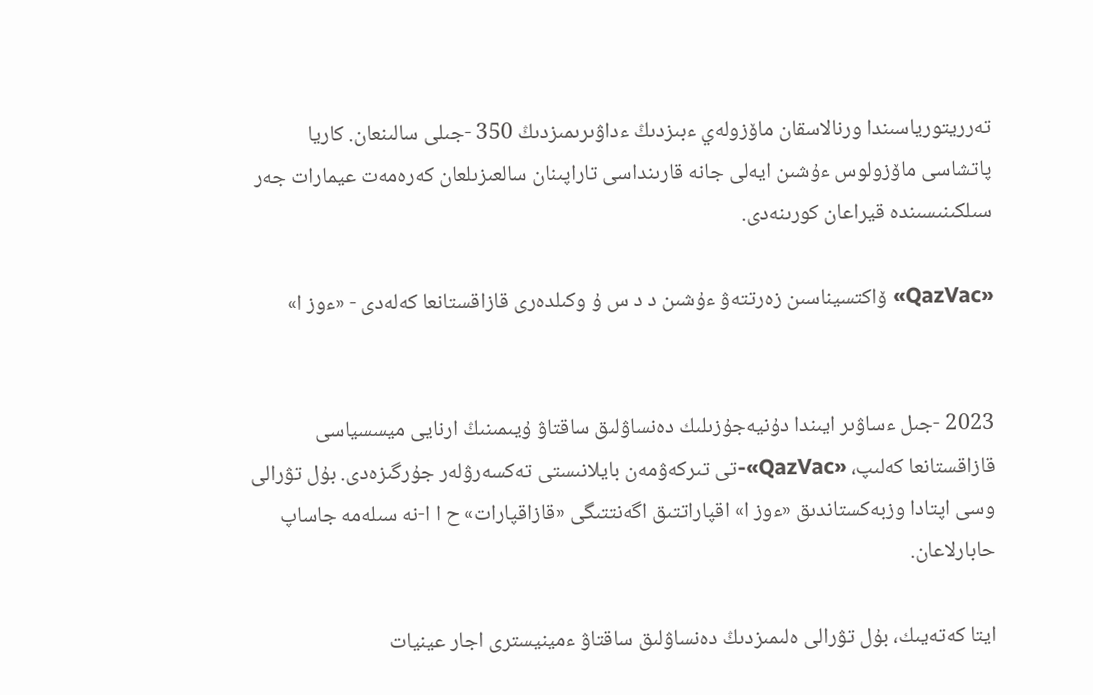تەرريتورياسىندا ورنالاسقان ماۆزولەي ءبىزدىڭ ءداۋىرىمىزدىڭ 350 -جىلى سالىنعان. كاريا پاتشاسى ماۆزولوس ءۇشىن ايەلى جانە قارىنداسى تاراپىنان سالعىزىلعان كەرەمەت عيمارات جەر سىلكىنىسىندە قيراعان كورىنەدى.

«QazVac» ۆاكتسيناسىن زەرتتەۋ ءۇشىن د د س ۇ وكىلدەرى قازاقستانعا كەلەدى - «ءوز ا»


2023 -جىل ءساۋىر ايىندا دۇنيەجۇزىلىك دەنساۋلىق ساقتاۋ ۇيىمىنىڭ ارنايى ميسسياسى قازاقستانعا كەلىپ، «QazVac»-تى تىركەۋمەن بايلانىستى تەكسەرۋلەر جۇرگىزەدى. بۇل تۋرالى وسى اپتادا وزبەكستاندىق «ءوز ا» اقپاراتتىق اگەنتتىگى «قازاقپارات» ح ا ا-نە سىلەمە جاساپ حابارلاعان.

ايتا كەتەيىك، بۇل تۋرالى ەلىمىزدىڭ دەنساۋلىق ساقتاۋ ءمينيسترى اجار عينيات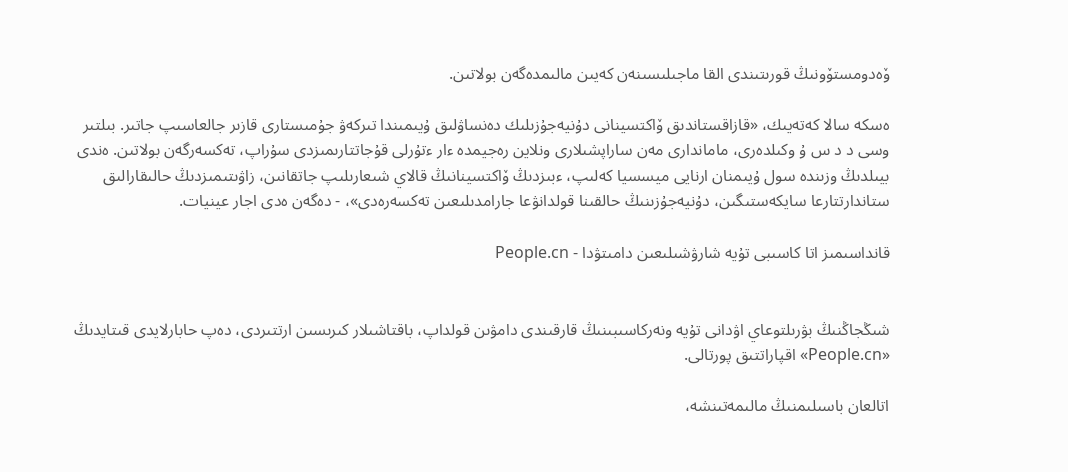ۆەدومستۆونىڭ قورىتىندى القا ماجىلىسىنەن كەيىن مالىمدەگەن بولاتىن.

ەسكە سالا كەتەيىك، «قازاقستاندىق ۆاكتسينانى دۇنيەجۇزىلىك دەنساۋلىق ۇيىمىندا تىركەۋ جۇمىستارى قازىر جالعاسىپ جاتىر. بىلتىر وسى د د س ۇ وكىلدەرى، ماماندارى مەن ساراپشىلارى ونلاين رەجيمدە ءار ءتۇرلى قۇجاتتارىمىزدى سۇراپ، تەكسەرگەن بولاتىن. ەندى بيىلدىڭ وزىندە سول ۇيىمنان ارنايى ميسسيا كەلىپ، ءبىزدىڭ ۆاكتسينانىڭ قالاي شىعارىلىپ جاتقانىن، زاۋىتىمىزدىڭ حالىقارالىق ستاندارتتارعا سايكەستىگىن، دۇنيەجۇزىنىڭ حالقىنا قولدانۋعا جارامدىلىعىن تەكسەرەدى»، - دەگەن ەدى اجار عينيات.

قانداسىمىز اتا كاسىبى تۇيە شارۋشىلىعىن دامىتۋدا - People.cn


شىڭجاڭنىڭ بۋرىلتوعاي اۋدانى تۇيە ونەركاسىبىنىڭ قارقىندى دامۋىن قولداپ، باقتاشىلار كىرىسىن ارتتىردى، دەپ حابارلايدى قىتايدىڭ «People.cn» اقپاراتتىق پورتالى.

اتالعان باسىلىمنىڭ مالىمەتىنشە،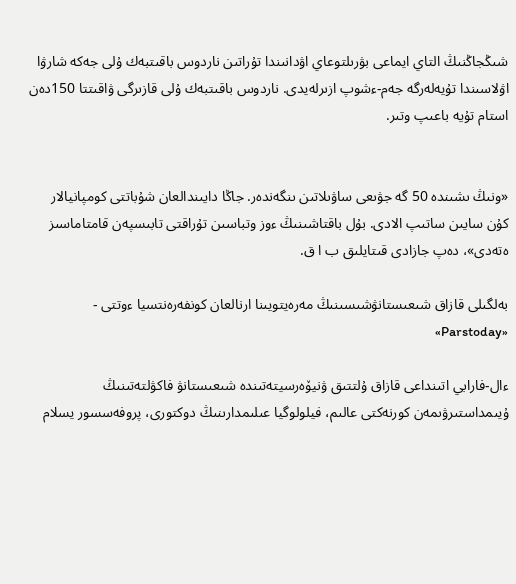شىڭجاڭنىڭ التاي ايماعى بۋرىلتوعاي اۋدانىندا تۇراتىن ناردوس باقىتبەك ۇلى جەكە شارۋا اۋلاسىندا تۇيەلەرگە جەم-ءشوپ ازىرلەيدى. ناردوس باقىتبەك ۇلى قازىرگى ۋاقىتتا 150دەن استام تۇيە باعىپ وتىر.


«ونىڭ ىشىندە 50 گە جۋىعى ساۋىلاتىن ىنگەندەر. جاڭا دايىندالعان شۇباتتى كومپانيالار كۇن سايىن ساتىپ الادى. بۇل باقتاشىنىڭ ءوز وتباسىن تۇراقتى تابىسپەن قامتاماسىز ەتەدى»، دەپ جازادى قىتايلىق ب ا ق.

بەلگىلى قازاق شىعىستانۋشىسىنىڭ مەرەيتويىنا ارنالعان كونفەرەنتسيا ءوتتى - «Parstoday»

ءال-فارابي اتىنداعى قازاق ۇلتتىق ۋنيۆەرسيتەتىندە شىعىستانۋ فاكۋلتەتىنىڭ ۇيىمداستىرۋىمەن كورنەكتى عالىم، فيلولوگيا عىلىمدارىنىڭ دوكتورى، پروفەسسور يسلام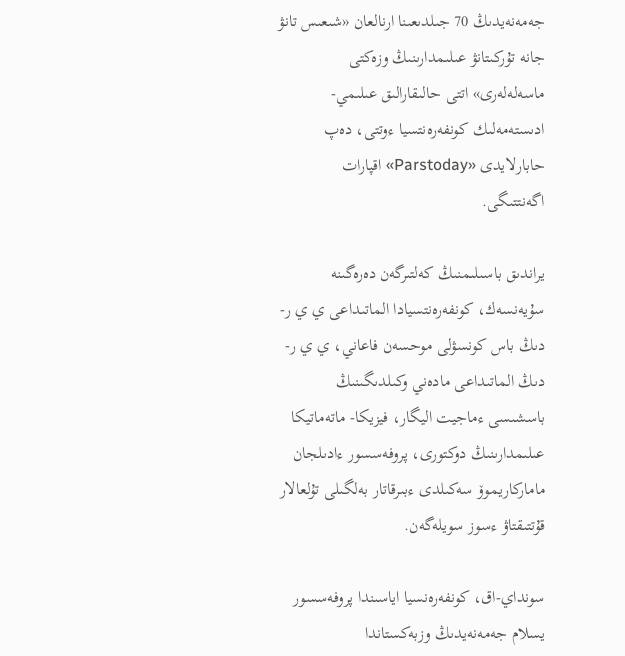جەمەنەيدىڭ 70 جىلدىعىنا ارنالعان «شىعىس تانۋ جانە تۇركىتانۋ عىلىمدارىنىڭ وزەكتى ماسەلەلەرى» اتتى حالىقارالىق عىلىمي- ادىستەمەلىك كونفەرەنتسيا ءوتتى، دەپ حابارلايدى «Parstoday» اقپارات اگەنتتىگى.

يراندىق باسىلىمنىڭ كەلتىرگەن دەرەگىنە سۇيەنسەك، كونفەرەنتسيادا الماتىداعى ي ي ر-دىڭ باس كونسۋلى موحسەن فاعاني، ي ي ر- دىڭ الماتىداعى مادەني وكىلدىگىنىڭ باسشىسى ءماجيت اليگار، فيزيكا- ماتەماتيكا عىلىمدارىنىڭ دوكتورى، پروفەسسور ءادىلجان ماماركاريموۆ سەكىلدى ءبىرقاتار بەلگىلى تۇلعالار قۇتتىقتاۋ ءسوز سويلەگەن.

سونداي-اق، كونفەرەنسيا اياسىندا پروفەسسور يسلام جەمەنەيدىڭ وزبەكستاندا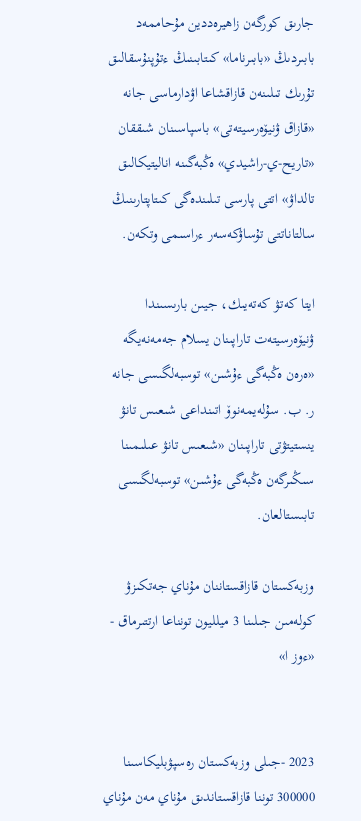جارىق كورگەن زاھيرەددين مۇحاممەد بابىردىڭ «بابىرناما» كىتابىنىڭ ءتۇپنۇسقالىق تۇرىك تىلىنەن قازاقشاعا اۋدارماسى جانە «قازاق ۋنيۆەرسيتەتى» باسپاسىنان شىققان «تاريح-ي-راشيدي» ەڭبەگىنە اناليتيكالىق تالداۋ» اتتى پارسى تىلىندەگى كىتاپتارىنىڭ سالتاناتتى تۇساۋكەسەر ءراسىمى وتكەن.

ايتا كەتۋ كەتەيىك، جيىن بارىسىندا ۋنيۆەرسيتەت تاراپىنان يسلام جەمەنەيگە «ەرەن ەڭبەگى ءۇشىن» توسبەلگىسى جانە ر. ب. سۇلەيمەنوۆ اتىنداعى شىعىس تانۋ ينستيتۋتى تاراپىنان «شىعىس تانۋ عىلىمىنا سىڭىرگەن ەڭبەگى ءۇشىن» توسبەلگىسى تابىستالعان.

وزبەكستان قازاقستاننان مۇناي جەتكىزۋ كولەمىن جىلىنا 3 ميلليون تونناعا ارتتىرماق - «ءوز ا»


2023 -جىلى وزبەكستان رەسپۋبليكاسىنا 300000 توننا قازاقستاندىق مۇناي مەن مۇناي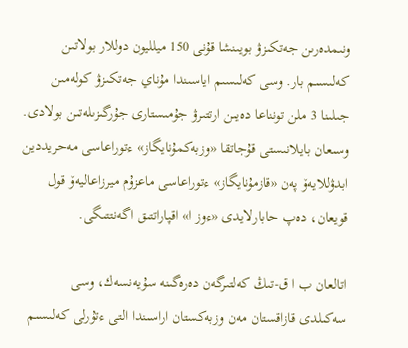ونىمدەرىن جەتكىزۋ بويىنشا قۇنى 150 ميلليون دوللار بولاتىن كەلىسىم بار. وسى كەلىسىم اياسىندا مۇناي جەتكىزۋ كولەمىن جىلىنا 3 ملن تونناعا دەيىن ارتتىرۋ جۇمىستارى جۇرگىزىلەتىن بولادى. وسىعان بايلانىستى قۇجاتقا «وزبەكمۇنايگاز» ءتوراعاسى مەحريددين ابدۋللايەۆ پەن «قازمۇنايگاز» ءتوراعاسى ماعزۇم ميرزاعاليەۆ قول قويعان، دەپ حابارلايدى «ءوز ا» اقپاراتتىق اگەنتتىگى.

اتالعان ب ا ق-تىڭ كەلتىرگەن دەرەگىنە سۇيەنسەك، وسى سەكىلدى قازاقستان مەن وزبەكستان اراسىندا التى ءتۇرلى كەلىسىم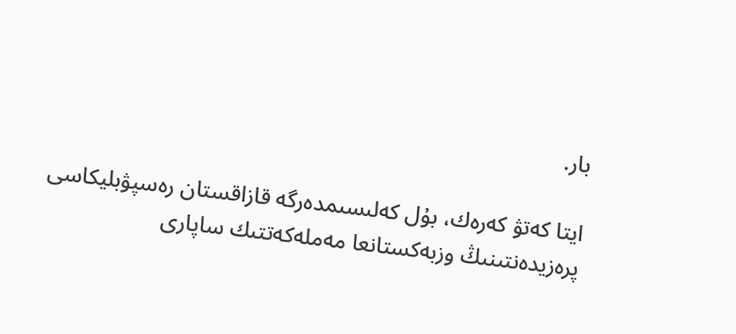بار.

ايتا كەتۋ كەرەك، بۇل كەلىسىمدەرگە قازاقستان رەسپۋبليكاسى پرەزيدەنتىنىڭ وزبەكستانعا مەملەكەتتىك ساپارى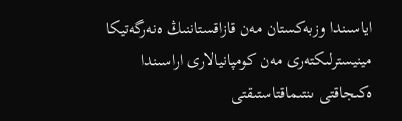اياسىندا وزبەكستان مەن قازاقستاننىڭ ەنەرگەتيكا مينيسترلىكتەرى مەن كومپانيالارى اراسىندا ەكىجاقتى ىنتىماقتاستىقتى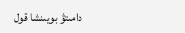دامىتۋ بويىنشا قول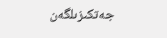جەتكىزىلگەن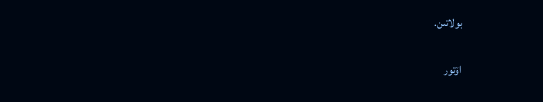بولاتىن.

اۆتور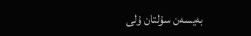بەيسەن سۇلتان ۇلى